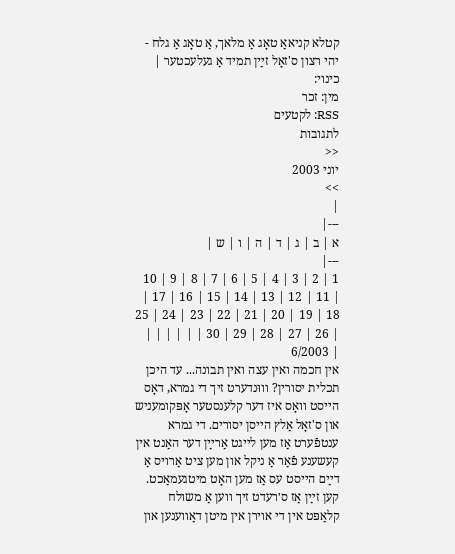קטלא קניאאַ טאָג אַ מלאך, אַ טאָג אַ גלח - יהי רצון ס'זאָל זײַן תמיד אַ געלעכטער |
כינוי:
מין: זכר
RSS: לקטעים
לתגובות
<<
יוני 2003
>>
|
---|
א | ב | ג | ד | ה | ו | ש |
---|
1 | 2 | 3 | 4 | 5 | 6 | 7 | 8 | 9 | 10 | 11 | 12 | 13 | 14 | 15 | 16 | 17 | 18 | 19 | 20 | 21 | 22 | 23 | 24 | 25 | 26 | 27 | 28 | 29 | 30 | | | | | |
| 6/2003
אין חכמה ואין עצה ואין תבונה... עד היכן תכלית יסורין? װוּנדערט זיך די גמרא, דאָס הײסט װאָס איז דער קלענסטער אָפּקומעניש און ס'זאָל אַלץ הײסן יסורים. די גמרא ענטפֿערט אַז מען לײגט אַרײַן דער האַנט אין קעשענע פֿאַר אַ ניקל און מען ציט אַרױס אַ דײַם הײסט עס אַז מען האָט מיטגעמאַכט. קען זײַן אַז ס׳רעדט זיך װען אַ משולח קלאַפּט אין די אױרן אין מיטן דאַװענען און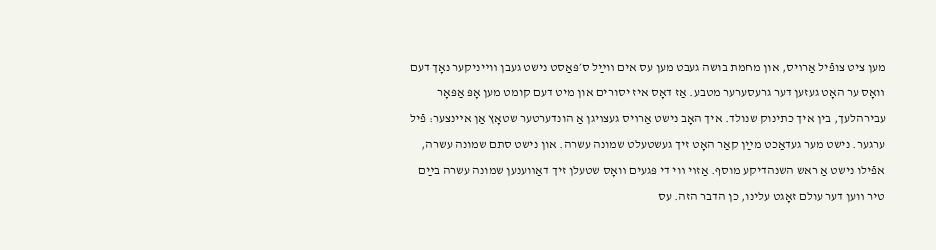מען ציט צופֿיל אַרױס, און מחמת בושה געבט מען עס אים װײַל ס׳פּאַסט נישט געבן װײניקער נאָך דעם װאָס ער האָט געזען דער גרעסערער מטבע. אַז דאָס איז יסורים און מיט דעם קומט מען אָפּ אַפּאָר עבירהלעך, בין איך כתינוק שנולד. איך האָב נישט אַרױס געצױגן אַ הונדערטער שטאָץ אַן אײנצער: פֿיל ערגער. נישט מער געדאַכט מײַן קאַר האָט זיך געשטעלט שמונה עשרה. און נישט סתם שמונה עשרה, אפֿילו נישט אַ ראש השנהדיקע מוסף. אַזױ װי די פּגעים װאָס שטעלן זיך דאַװענען שמונה עשרה בײַם טיר װען דער עולם זאָגט עלינו, כן הדבר הזה. עס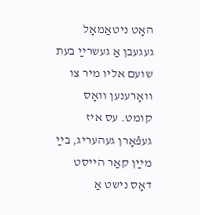האָט ניטאַמאָל געגעבן אַ געשרײַ בעת שועם אליו מיר צו װאָרענען װאָס קומט. עס איז געפֿאָרן געהעריג, בײַ מײַן קאַר הײסט דאָס נישט אַ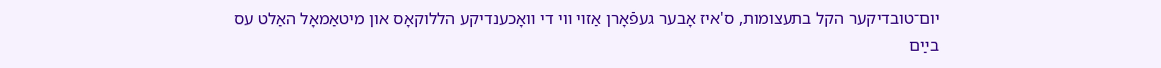יום־טובדיקער הקל בתעצומות, ס'איז אָבער געפֿאָרן אַזױ װי די װאָכענדיקע הללוקאָס און מיטאַמאָל האַלט עס בײַם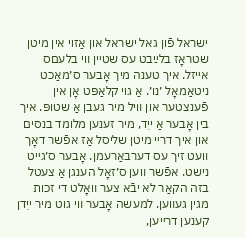ישראל פֿון גאל ישראל און אַזױ אין מיטן שטראָז בלײַבט עס שטײן װי בלעםס אײזל. איך טענה מיך אָבער ס׳מאַכט ניטאַמאָל ׳נו׳. אַ גױ קלאַפּט אָן אין פֿענצטער און װיל מיר געבן אַ שטופּ. איך בין אָבער אַ ייִד, מיר זענען מלומד בנסים און איך דרײ מיטן שליסל אַז אפֿשר דאָך װעט זיך עס דערבאַרעמן. אָבער ס׳גײט נישט. אפֿשר װען ס׳זאָל הענגן אַ צעטל בזה הקאַר לא יבֿא צער װאָלט די זכות מגין געװען. למעשה אָבער װי גוט מיר ייִדן קענען דרײען,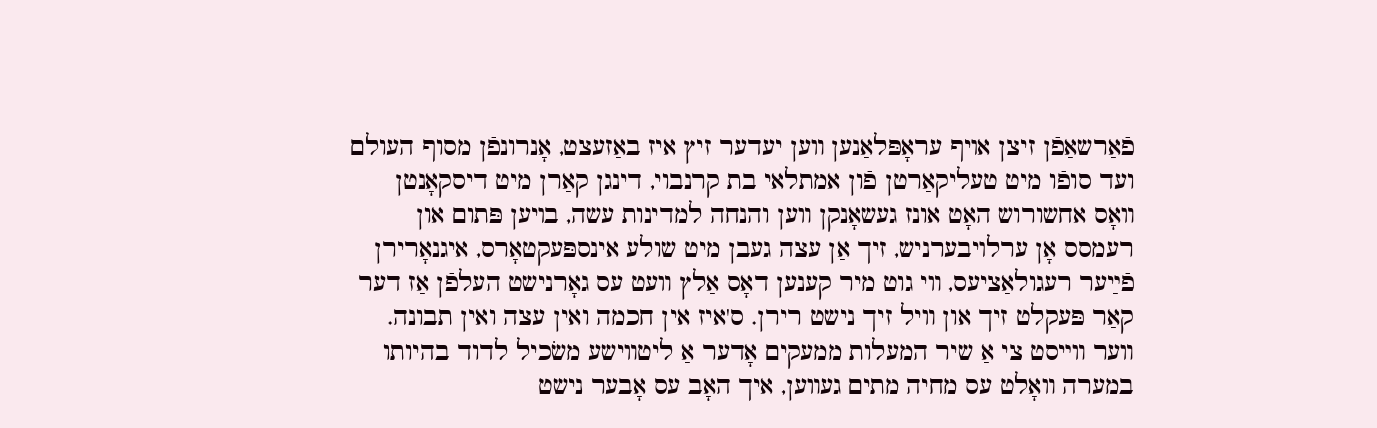פֿאַרשאַפֿן זיצן אױף עראָפּלאַנען װען יעדער זיץ איז באַזעצט, אָנרונפֿן מסוף העולם ועד סופֿו מיט טעליקאַרטן פֿון אמתלאי בת קרנבוי, דינגן קאַרן מיט דיסקאָנטן װאָס אחשורוש האָט אונז געשאָנקן װען והנחה למדינות עשה, בױען פּתום און רעמסס אָן ערלױבערניש, זיך אַן עצה געבן מיט שולע אינספּעקטאָרס, איגנאָרירן פֿײַער רעגולאַציעס, װי גוט מיר קענען דאָס אַלץ װעט עס גאָרנישט העלפֿן אַז דער קאַר פּעקלט זיך און װיל זיך נישט רירן. ס'איז אין חכמה ואין עצה ואין תבונה. װער װײסט צי אַ שיר המעלות ממעקים אָדער אַ ליטװישע משׂכיל לדוד בהיותו במערה װאָלט עס מחיה מתים געװען, איך האָב עס אָבער נישט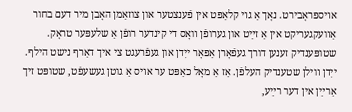אױספּראָבירט. נאָך אַ גױ קלאַפּט אין פֿענצטער און צוזאַמן האָבן מיר דעם בחור אַװעקגעריקט אין אַ זײַט און גערופֿן װאָס די קינדער רופֿן אַ שלעפּער טראָק. שטופּענדיק זענען דורך געפֿאָרן אַפּאָר ייִדן און געפֿרעגט צי איך דאַרף נישט הילף. ייִדן װילן שטענדיק העלפֿן. אַז אַ מאָל כאַפּט ער אױס אַ גוטן געשעפֿט, שטופּט זיך אַרײַן אין דער רײַע,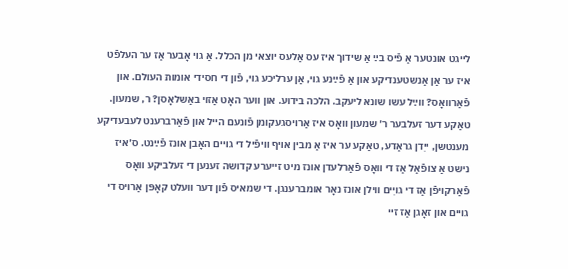לײגט אונטער אַ פֿיס בײַ אַ שידוך איז עס אַלעס יוצאי מן הכלל. אַ גױ אָבער אַז ער העלפֿט איז ער אַן אַנשטענדיקע און אַ פֿײַנע גױ, אַן ערליכע גױ, פֿון די חסידי אומות העולם. און פֿאַרװאָס? װײַל עשו שונא ליעקב. הלכה בידוע. און װער האָט אַזױ באַשלאָסן? ר, שמעון. טאַקע דער זעלבער ר׳ שמעון װאָס איז אַרױסגעקומן פֿונעם הײל און פֿאַרברענט לעבעדיקע מענטשן, ייִדן גראַדע, טאַקע ער איז אַ מבין אױף װיפֿיל די גױים האָבן אונז פֿײַנט. ס׳איז נישט אַ צופֿאַל אַז די װאָס פֿאַרלעדן אונז מיט זײערע קדושה זענען די זעלביקע װאָס פֿאַרקױפֿן אַז די גויִים װילן אונז נאָר אומברענגן. די שמאיס פֿון דער װעלט קאָפּן אַרױס די גויים און זאָגן אַז זײ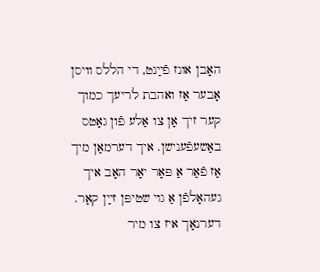האָבן אונז פֿײַנט, די הללס װיסן אָבער אַז ואהבת לריעך כמוך קער זיך אָן צו אַלע פֿון גאָטס באַשעפֿענישן. איך דערמאַן מיך אַז פֿאַר אַ פּאָר יאָר האָב איך געהאָלפֿן אַ גױ שטיפּן זײַן קאַר. דערנאָך איז צו מיר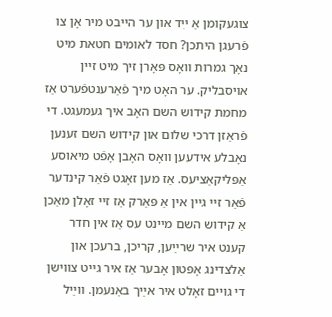צוגעקומן אַ ייִד און ער הײבט מיר אָן צו פֿרעגן היתכן? חסד לאומים חטאת מיט נאָך גמרות װאָס פּאָרן זיך מיט זײן אױסבליק. ער האָט מיך פֿאַרענטפֿערט אַז מחמת קידוש השם האָב איך געמעגט. די פֿראַזן דרכי שלום און קידוש השם זענען נאָבלע אידעען װאָס האָבן אָפֿט מיאוסע אַפּליקאַציעס. אַז מען זאָגט פֿאַר קינדער פֿאַר זײ גײן אין אַ פּאַרק אַז זײ זאָלן מאַכן אַ קידוש השם מײנט עס אַז אין חדר קענט איר שרײַען, קריכן, ברעכן און אַלצדינג אָפּטון אָבער אַז איר גײט צװישן די גויים זאָלט איר אײַך באַנעמן. װײַל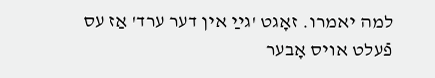למה יאמרו. זאָגט 'גײַ אין דער ערד' אַז עס פֿעלט אױס אָבער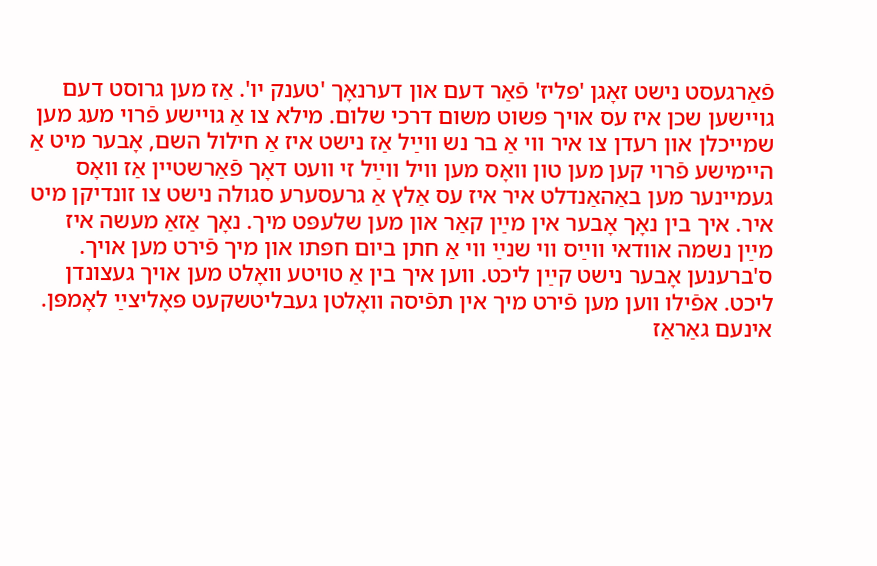פֿאַרגעסט נישט זאָגן 'פּליז' פֿאַר דעם און דערנאָך 'טענק יו'. אַז מען גרוסט דעם גױישען שכן איז עס אױך פּשוט משום דרכי שלום. מילא צו אַ גױישע פֿרױ מעג מען שמײכלן און רעדן צו איר װי אַ בר נש װײַל אַז נישט איז אַ חילול השם, אָבער מיט אַ הײמישע פֿרױ קען מען טון װאָס מען װיל װײַל זי װעט דאָך פֿאַרשטײן אַז װאָס געמײנער מען באַהאַנדלט איר איז עס אַלץ אַ גרעסערע סגולה נישט צו זונדיקן מיט איר. איך בין נאָך אָבער אין מײַן קאַר און מען שלעפּט מיך. נאָך אַזאַ מעשה איז מײַן נשמה אוודאי װײַס װי שנײַ װי אַ חתן ביום חפּתו און מיך פֿירט מען אױך. ס'ברענען אָבער נישט קײַן ליכט. װען איך בין אַ טױטע װאָלט מען אױך געצונדן ליכט. אפֿילו װען מען פֿירט מיך אין תפֿיסה װאָלטן געבליטשקעט פּאָליצײַ לאָמפּן. אינעם גאַראַז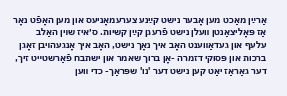אַרײַן מאַכט מען אָבער נישט קײַנע צערעמאָניעס און מען האָפֿט נאָר אַז פּאָליצאַנטן װעלן נישט פֿרעגן קײַן קשיות. ס׳איז שױן האַלב עלעף און געדאַװענט האָב איך נאָך נישט, האָב איך אָנגעהױבן זאָגן ברכות און פּסוקי דזמרה -אָן ברוך שאמר און ישתבח פֿאַרשטײט זיך, דער גאַראַז יאַט קען נישט דער 'נו' שפּראַך- כדי װען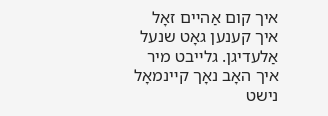איך קום אַהײם זאָל איך קענען גאָט שנעל אַלעדיגן. גלײבט מיר איך האָב נאָך קײנמאָל נישט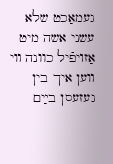געמאַכט שלא עשני אשה מיט אַזױפֿיל כוונה װי װען איך בין געזעסן בײַם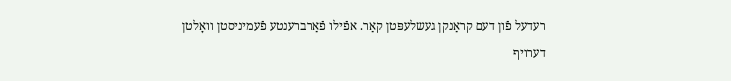רעדעל פֿון דעם קראַנקן געשלעפּטן קאַר. אפֿילו פֿאַרברענטע פֿעמיניסטן װאָלטן דערױף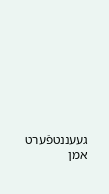געעננטפֿערט אמן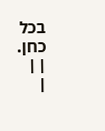בכל כחן.
| |
|